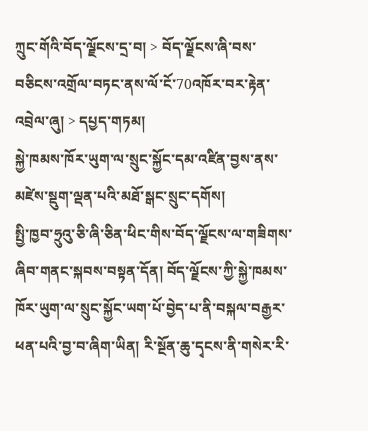ཀྲུང་གོའི་བོད་ལྗོངས་དྲ་བ། > བོད་ལྗོངས་ཞི་བས་བཅིངས་འགྲོལ་བཏང་ནས་ལོ་ངོ་70འཁོར་བར་རྟེན་འབྲེལ་ཞུ། > དཔྱད་གཏམ།
སྐྱེ་ཁམས་ཁོར་ཡུག་ལ་སྲུང་སྐྱོང་དམ་འཛིན་བྱས་ནས་མཛེས་སྡུག་ལྡན་པའི་མཐོ་སྒང་སྲུང་དགོས།
སྤྱི་ཁྱབ་ཧྲུའུ་ཅི་ཞི་ཅིན་ཕིང་གིས་བོད་ལྗོངས་ལ་གཟིགས་ཞིབ་གནང་སྐབས་བསྟན་དོན། བོད་ལྗོངས་ཀྱི་སྐྱེ་ཁམས་ཁོར་ཡུག་ལ་སྲུང་སྐྱོང་ཡག་པོ་བྱེད་པ་ནི་བསྐལ་བརྒྱར་ཕན་པའི་བྱ་བ་ཞིག་ཡིན། རི་སྔོན་ཆུ་དྭངས་ནི་གསེར་རི་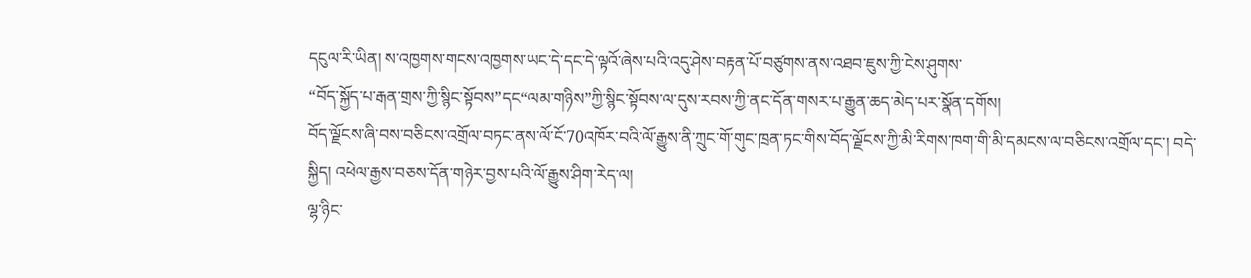དངུལ་རི་ཡིན། ས་འཁྱགས་གངས་འཁྱགས་ཡང་དེ་དང་དེ་ལྟའོ་ཞེས་པའི་འདུ་ཤེས་བརྟན་པོ་བཙུགས་ནས་འཐབ་ཇུས་ཀྱི་ངེས་ཤུགས་
“བོད་སྐྱོད་པ་རྒན་གྲས་ཀྱི་སྙིང་སྟོབས”དང“ལམ་གཉིས”ཀྱི་སྙིང་སྟོབས་ལ་དུས་རབས་ཀྱི་ནང་དོན་གསར་པ་རྒྱུན་ཆད་མེད་པར་སྣོན་དགོས།
བོད་ལྗོངས་ཞི་བས་བཅིངས་འགྲོལ་བཏང་ནས་ལོ་ངོ་70འཁོར་བའི་ལོ་རྒྱུས་ནི་ཀྲུང་གོ་གུང་ཁྲན་ཏང་གིས་བོད་ལྗོངས་ཀྱི་མི་རིགས་ཁག་གི་མི་དམངས་ལ་བཅིངས་འགྲོལ་དང་། བདེ་སྐྱིད། འཕེལ་རྒྱས་བཅས་དོན་གཉེར་བྱས་པའི་ལོ་རྒྱུས་ཤིག་རེད་ལ།
ལྷ་ཉིང་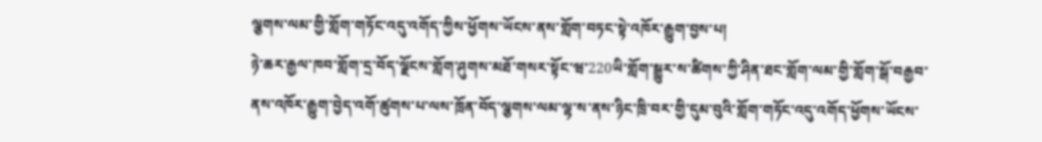ལྕགས་ལམ་གྱི་གློག་གཏོང་འདུ་འགོད་ཀྱིས་ཕྱོགས་ཡོངས་ནས་གློག་བཏང་སྟེ་འཁོར་རྒྱུག་བྱས་པ།
ཉེ་ཆར་རྒྱལ་ཁབ་གློག་དྲ་བོད་ལྗོངས་གློག་ཤུགས་མཐོ་གསར་སྟོང་ཝ་220ཡི་གློག་སྒྱུར་ས་ཚིགས་ཀྱི་ཤིན་ཐང་གློག་ལམ་གྱི་གློག་སྒོ་བརྒྱབ་ནས་འཁོར་རྒྱུག་བྱེད་འགོ་ཚུགས་པ་ལས་ཁྲོན་བོད་ལྕགས་ལམ་ལྷ་ས་ནས་ཉིང་ཁྲི་བར་གྱི་དུམ་བུའི་གློག་གཏོང་འདུ་འགོད་ཕྱོགས་ཡོངས་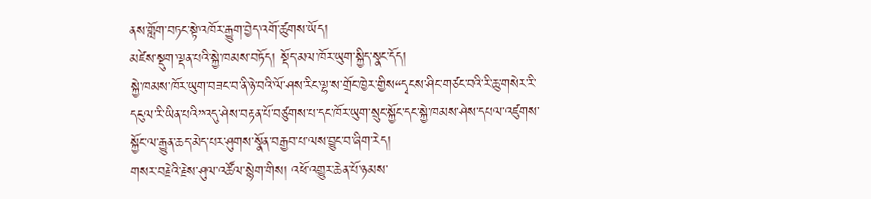ནས་གློག་བཏང་སྟེ་འཁོར་རྒྱུག་བྱེད་འགོ་ཚུགས་ཡོད།
མཛེས་སྡུག་ལྡན་པའི་སྐྱེ་ཁམས་བཏོད། སྡོད་མལ་ཁོར་ཡུག་སྐྱིད་སྣང་དོད།
སྐྱེ་ཁམས་ཁོར་ཡུག་བཟང་བ་ནི་ཉེ་བའི་ལོ་ཤས་རིང་ལྷ་ས་གྲོང་ཁྱེར་གྱིས“དྭངས་ཤིང་གཙང་བའི་རི་ཆུ་གསེར་རི་དངུལ་རི་ཡིན་པའི”འདུ་ཤེས་བརྟན་པོ་བཙུགས་པ་དང་ཁོར་ཡུག་སྲུང་སྐྱོང་དང་སྐྱེ་ཁམས་ཤེས་དཔལ་འཛུགས་སྐྱོང་ལ་རྒྱུན་ཆད་མེད་པར་ཤུགས་སྣོན་བརྒྱབ་པ་ལས་བྱུང་བ་ཞིག་རེད།
གསར་བརྗེའི་རྗེས་ཤུལ་འཚོལ་སྙེག་གིས། འཕོ་འགྱུར་ཆེན་པོ་ཉམས་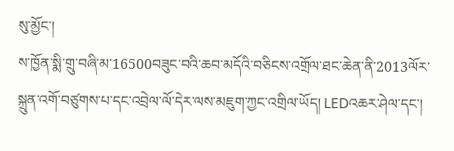སུ་མྱོང་།
ས་ཁྱོན་སྨི་གྲུ་བཞི་མ་16500བཟུང་བའི་ཆབ་མདོའི་བཅིངས་འགྲོལ་ཐང་ཆེན་ནི་2013ལོར་སྐྲུན་འགོ་བཙུགས་པ་དང་འབྲེལ་ལོ་དེར་ལས་མཇུག་ཀྱང་འགྲིལ་ཡོད། LEDའཆར་ཤེལ་དང་།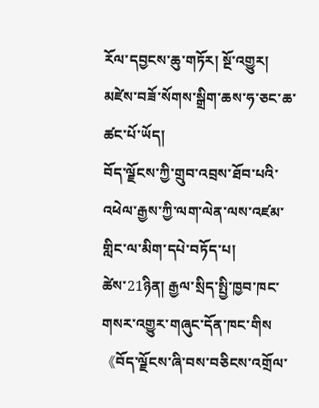རོལ་དབྱངས་ཆུ་གཏོར། སྔོ་འགྱུར། མཛེས་བཟོ་སོགས་སྒྲིག་ཆས་ཧ་ཅང་ཆ་ཚང་པོ་ཡོད།
བོད་ལྗོངས་ཀྱི་གྲུབ་འབྲས་ཐོབ་པའི་འཕེལ་རྒྱས་ཀྱི་ལག་ལེན་ལས་འཛམ་གླིང་ལ་མིག་དཔེ་བཏོད་པ།
ཚེས་21ཉིན། རྒྱལ་སྲིད་སྤྱི་ཁྱབ་ཁང་གསར་འགྱུར་གཞུང་དོན་ཁང་གིས《བོད་ལྗོངས་ཞི་བས་བཅིངས་འགྲོལ་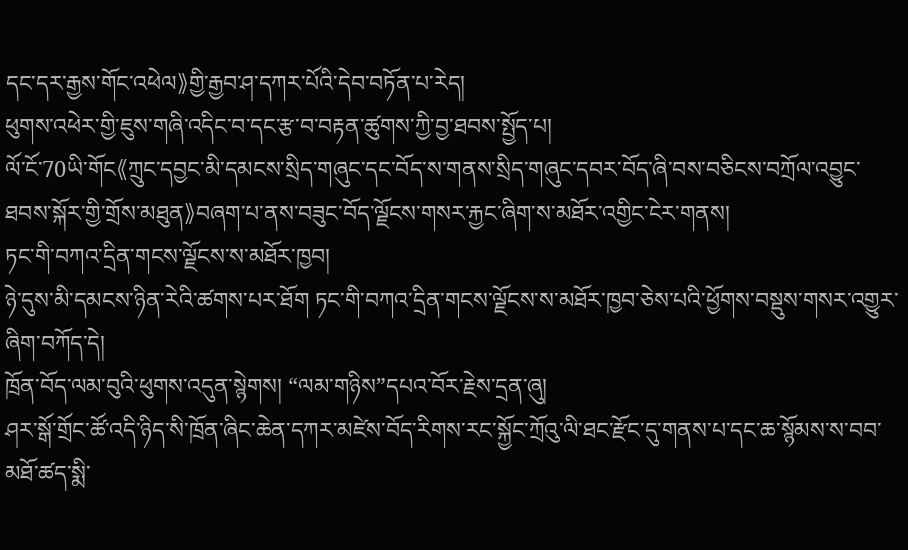དང་དར་རྒྱས་གོང་འཕེལ》གྱི་རྒྱབ་ཤ་དཀར་པོའི་དེབ་བཏོན་པ་རེད།
ཕུགས་འཕེར་གྱི་ཇུས་གཞི་འདིང་བ་དང་རྩ་བ་བརྟན་ཚུགས་ཀྱི་བྱ་ཐབས་སྤྱོད་པ།
ལོ་ངོ་70ཡི་གོང《ཀྲུང་དབྱང་མི་དམངས་སྲིད་གཞུང་དང་བོད་ས་གནས་སྲིད་གཞུང་དབར་བོད་ཞི་བས་བཅིངས་བཀྲོལ་འབྱུང་ཐབས་སྐོར་གྱི་གྲོས་མཐུན》བཞག་པ་ནས་བཟུང་བོད་ལྗོངས་གསར་རྐྱང་ཞིག་ས་མཐོར་འགྱིང་ངེར་གནས།
ཏང་གི་བཀའ་དྲིན་གངས་ལྗོངས་ས་མཐོར་ཁྱབ།
ཉེ་དུས་མི་དམངས་ཉིན་རེའི་ཚགས་པར་ཐོག ཏང་གི་བཀའ་དྲིན་གངས་ལྗོངས་ས་མཐོར་ཁྱབ་ཅེས་པའི་ཕྱོགས་བསྡུས་གསར་འགྱུར་ཞིག་བཀོད་དེ།
ཁྲོན་བོད་ལམ་བུའི་ཕུགས་འདུན་སྙེགས། “ལམ་གཉིས”དཔའ་བོར་རྗེས་དྲན་ཞུ།
ཤར་སྒོ་གྲོང་ཚོ་འདི་ཉིད་སི་ཁྲོན་ཞིང་ཆེན་དཀར་མཛེས་བོད་རིགས་རང་སྐྱོང་ཀྲོའུ་ལི་ཐང་རྫོང་དུ་གནས་པ་དང་ཆ་སྙོམས་ས་བབ་མཐོ་ཚད་སྨི་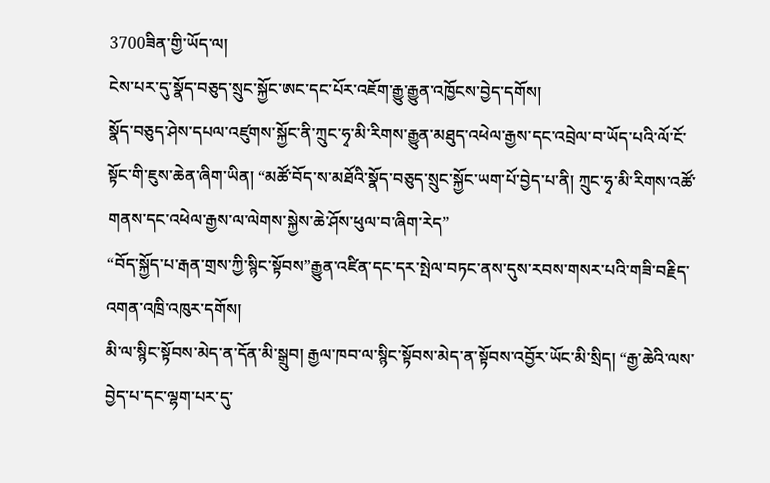3700ཟིན་གྱི་ཡོད་ལ།
ངེས་པར་དུ་སྣོད་བཅུད་སྲུང་སྐྱོང་ཨང་དང་པོར་འཇོག་རྒྱུ་རྒྱུན་འཁྱོངས་བྱེད་དགོས།
སྣོད་བཅུད་ཤེས་དཔལ་འཛུགས་སྐྱོང་ནི་ཀྲུང་ཧྭ་མི་རིགས་རྒྱུན་མཐུད་འཕེལ་རྒྱས་དང་འབྲེལ་བ་ཡོད་པའི་ལོ་ངོ་སྟོང་གི་ཇུས་ཆེན་ཞིག་ཡིན། “མཚོ་བོད་ས་མཐོའི་སྣོད་བཅུད་སྲུང་སྐྱོང་ཡག་པོ་བྱེད་པ་ནི། ཀྲུང་ཧྭ་མི་རིགས་འཚོ་གནས་དང་འཕེལ་རྒྱས་ལ་ལེགས་སྐྱེས་ཆེ་ཤོས་ཕུལ་བ་ཞིག་རེད”
“བོད་སྐྱོད་པ་རྒན་གྲས་ཀྱི་སྙིང་སྟོབས”རྒྱུན་འཛིན་དང་དར་སྤེལ་བཏང་ནས་དུས་རབས་གསར་པའི་གཟི་བརྗིད་འགན་འཁྲི་འཁུར་དགོས།
མི་ལ་སྙིང་སྟོབས་མེད་ན་དོན་མི་སྒྲུབ། རྒྱལ་ཁབ་ལ་སྙིང་སྟོབས་མེད་ན་སྟོབས་འབྱོར་ཡོང་མི་སྲིད། “རྒྱ་ཆེའི་ལས་བྱེད་པ་དང་ལྷག་པར་དུ་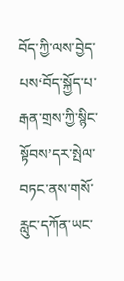བོད་ཀྱི་ལས་བྱེད་པས‘བོད་སྐྱོད་པ་རྒན་གྲས་ཀྱི་སྙིང་སྟོབས’དར་སྤེལ་བཏང་ནས་གསོ་རླུང་དཀོན་ཡང་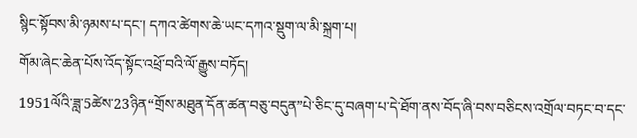སྙིང་སྟོབས་མི་ཉམས་པ་དང་། དཀའ་ཚེགས་ཆེ་ཡང་དཀའ་སྡུག་ལ་མི་སྐྲག་པ།
གོམ་ཞེང་ཆེན་པོས་འོད་སྟོང་འཕྲོ་བའི་ལོ་རྒྱུས་བཏོད།
1951ལོའི་ཟླ་5ཚེས་23ཉིན“གྲོས་མཐུན་དོན་ཚན་བཅུ་བདུན”པེ་ཅིང་དུ་བཞག་པ་དེ་ཐོག་ནས་བོད་ཞི་བས་བཅིངས་འགྲོལ་བཏང་བ་དང་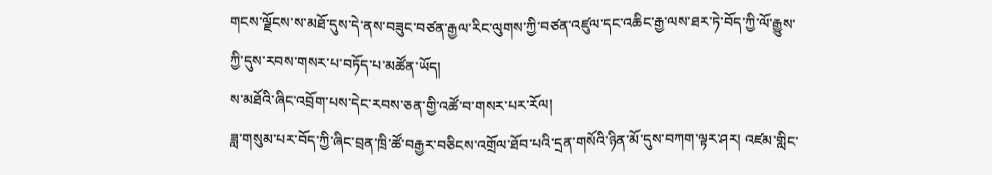གངས་ལྗོངས་ས་མཐོ་དུས་དེ་ནས་བཟུང་བཙན་རྒྱལ་རིང་ལུགས་ཀྱི་བཙན་འཛུལ་དང་འཆིང་རྒྱ་ལས་ཐར་ཏེ་བོད་ཀྱི་ལོ་རྒྱུས་ཀྱི་དུས་རབས་གསར་པ་བཏོད་པ་མཚོན་ཡོད།
ས་མཐོའི་ཞིང་འབྲོག་པས་དེང་རབས་ཅན་གྱི་འཚོ་བ་གསར་པར་རོལ།
ཟླ་གསུམ་པར་བོད་ཀྱི་ཞིང་བྲན་ཁྲི་ཚོ་བརྒྱར་བཅིངས་འགྲོལ་ཐོབ་པའི་དྲན་གསོའི་ཉིན་མོ་དུས་བཀག་ལྟར་ཤར། འཛམ་གླིང་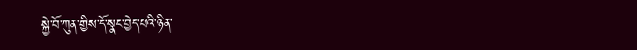སྐྱེ་བོ་ཀུན་གྱིས་དོ་སྣང་བྱེད་པའི་ཉིན་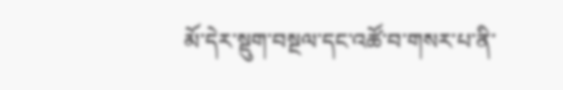མོ་དེར་སྡུག་བསྔལ་དང་འཚོ་བ་གསར་པ་ནི་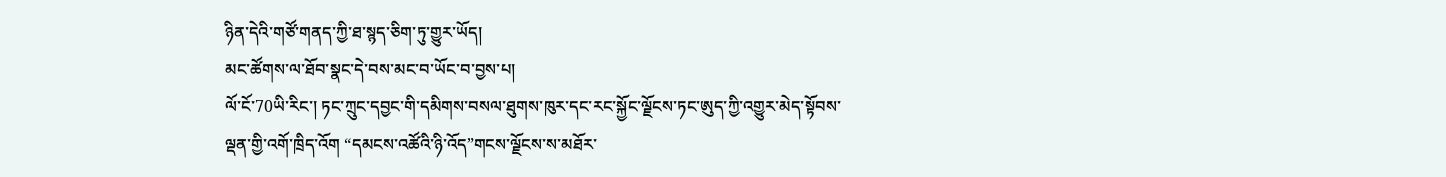ཉིན་དེའི་གཙོ་གནད་ཀྱི་ཐ་སྙད་ཅིག་ཏུ་གྱུར་ཡོད།
མང་ཚོགས་ལ་ཐོབ་སྣང་དེ་བས་མང་བ་ཡོང་བ་བྱས་པ།
ལོ་ངོ་70ཡི་རིང་། ཏང་ཀྲུང་དབྱང་གི་དམིགས་བསལ་ཐུགས་ཁུར་དང་རང་སྐྱོང་ལྗོངས་ཏང་ཨུད་ཀྱི་འགྱུར་མེད་སྟོབས་ལྡན་གྱི་འགོ་ཁྲིད་འོག “དམངས་འཚོའི་ཉི་འོད”གངས་ལྗོངས་ས་མཐོར་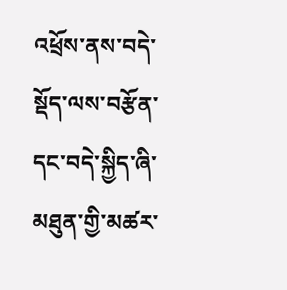འཕྲོས་ནས་བདེ་སྡོད་ལས་བརྩོན་དང་བདེ་སྐྱིད་ཞི་མཐུན་གྱི་མཚར་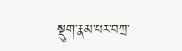སྡུག་རྣམ་པར་བཀྲ་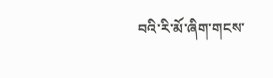བའི་རི་མོ་ཞིག་གངས་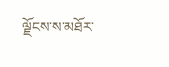ལྗོངས་ས་མཐོར་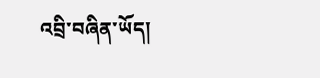འབྲི་བཞིན་ཡོད།